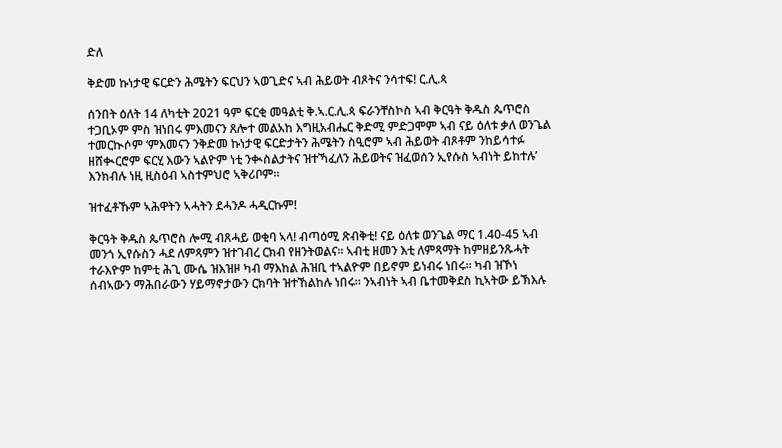ድለ

ቅድመ ኩነታዊ ፍርድን ሕሜትን ፍርህን ኣወጊድና ኣብ ሕይወት ብጾትና ንሳተፍ! ር.ሊ.ጳ

ሰንበት ዕለት 14 ለካቲት 2021 ዓም ፍርቂ መዓልቲ ቅ.ኣ.ር.ሊ.ጳ ፍራንቸስኮስ ኣብ ቅርዓት ቅዱስ ጴጥሮስ ተጋቢኦም ምስ ዝነበሩ ምእመናን ጸሎተ መልአከ እግዚአብሔር ቅድሚ ምድጋሞም ኣብ ናይ ዕለቱ ቃለ ወንጌል ተመርኲሶም ‘ምእመናን ንቅድመ ኩነታዊ ፍርድታትን ሕሜትን ስዒሮም ኣብ ሕይወት ብጾቶም ንከይሳተፉ ዘሸቊርሮም ፍርሂ እውን ኣልዮም ነቲ ንቊስልታትና ዝተኻፈለን ሕይወትና ዝፈወሰን ኢየሱስ ኣብነት ይከተሉ’ እንክብሉ ነዚ ዚስዕብ ኣስተምህሮ ኣቅሪቦም።

ዝተፈቶኹም ኣሕዋትን ኣሓትን ደሓንዶ ሓዲርኩም!

ቅርዓት ቅዱስ ጴጥሮስ ሎሚ ብጸሓይ ወቂባ ኣላ! ብጣዕሚ ጽብቅቲ! ናይ ዕለቱ ወንጌል ማር 1.40-45 ኣብ መንጎ ኢየሱስን ሓደ ለምጻምን ዝተገብረ ርክብ የዘንትወልና። ኣብቲ ዘመን እቲ ለምጻማት ከምዘይንጹሓት ተራእዮም ከምቲ ሕጊ ሙሴ ዝእዝዞ ካብ ማእከል ሕዝቢ ተኣልዮም በይኖም ይነብሩ ነበሩ። ካብ ዝኾነ ሰብኣውን ማሕበራውን ሃይማኖታውን ርክባት ዝተኸልከሉ ነበሩ። ንኣብነት ኣብ ቤተመቅደስ ኪኣትው ይኽእሉ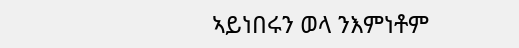ኣይነበሩን ወላ ንእምነቶም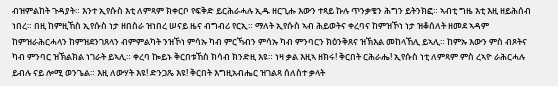ብዝምልከት ጉዳያት። እንተ ኢየሱስ እቲ ለምጻም ክቀርቦ የፍቅድ ይርሕራሓሉ ኢዱ ዘርጊሑ እውን ተጻይ ኩሉ ጥንቃቄን ሕግን ይትንክፎ። ኣብቲ ግዜ እቲ እዚ ዘይሕሰብ ነበረ። በዚ ከምዚኸስ ኢየሱስ ነታ ዘበስራ ዝነበረ ሠናይ ዜና ብግብሪ የርኢ። ማለት ኢየሱስ ኣብ ሕይወትና ቀረባና ከምዝኾነ ነታ ዝቆሰለት ዘመደ ኣዳም ከምዝራሕርሓላን ከምዝደንገጸላን ብምምልካት ንዝኾነ ምሳኡ ካብ ምርኻብን ምሳኡ ካብ ምንባርን ክዕንቅጸና ዝኽእል መከላኸሊ ይኣሊ። ከምኡ እውን ምስ ብጾትና ካብ ምንባር ዝኽልክል ነገራት ይኣሊ። ቀረባ ኰይኑ ቅርበቱኸስ ክሳብ ክንድዚ እዩ። ነዛ ቃል እዚኣ ዘክሩ! ቅርበት ርሕራሔ! ኢየሱስ ነቲ ለምጻም ምስ ረኣዮ ራሕርሓሉ ይብሉ ናይ ሎሚ ወንጌል። እዚ ለውሃት እዩ! ድንጋጼ እዩ! ቅርበት እግዚአብሔር ዝገልጻ ሰለስተ ቃላት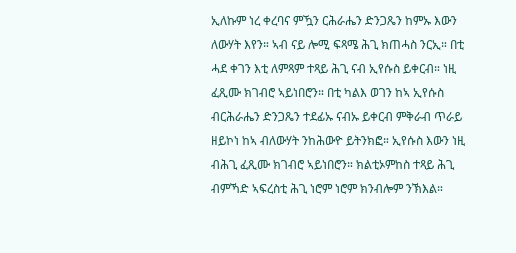ኢለኩም ነረ ቀረባና ምዃን ርሕራሔን ድንጋጼን ከምኡ እውን ለውሃት እየን። ኣብ ናይ ሎሚ ፍጻሜ ሕጊ ክጠሓስ ንርኢ። በቲ ሓደ ቀገን እቲ ለምጻም ተጻይ ሕጊ ናብ ኢየሱስ ይቀርብ። ነዚ ፈጺሙ ክገብሮ ኣይነበሮን። በቲ ካልእ ወገን ከኣ ኢየሱስ ብርሕራሔን ድንጋጼን ተደፊኡ ናብኡ ይቀርብ ምቅራብ ጥራይ ዘይኮነ ከኣ ብለውሃት ንከሕውዮ ይትንክፎ። ኢየሱስ እውን ነዚ ብሕጊ ፈጺሙ ክገብሮ ኣይነበሮን። ክልቲኦምከስ ተጻይ ሕጊ ብምኻድ ኣፍረስቲ ሕጊ ነሮም ነሮም ክንብሎም ንኽእል።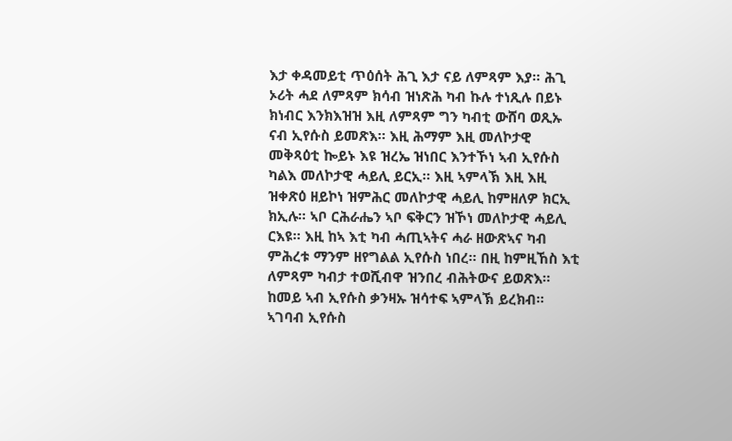እታ ቀዳመይቲ ጥዕሰት ሕጊ እታ ናይ ለምጻም እያ። ሕጊ ኦሪት ሓደ ለምጻም ክሳብ ዝነጽሕ ካብ ኩሉ ተነጺሉ በይኑ ክነብር እንክእዝዝ እዚ ለምጻም ግን ካብቲ ውሸባ ወጺኡ ናብ ኢየሱስ ይመጽእ። እዚ ሕማም እዚ መለኮታዊ መቅጻዕቲ ኰይኑ እዩ ዝረኤ ዝነበር እንተኾነ ኣብ ኢየሱስ ካልእ መለኮታዊ ሓይሊ ይርኢ። እዚ ኣምላኽ እዚ እዚ ዝቀጽዕ ዘይኮነ ዝምሕር መለኮታዊ ሓይሊ ከምዘለዎ ክርኢ ክኢሉ። ኣቦ ርሕራሔን ኣቦ ፍቅርን ዝኾነ መለኮታዊ ሓይሊ ርእዩ። እዚ ከኣ እቲ ካብ ሓጢኣትና ሓራ ዘውጽኣና ካብ ምሕረቱ ማንም ዘየግልል ኢየሱስ ነበረ። በዚ ከምዚኸስ እቲ ለምጻም ካብታ ተወሺብዋ ዝንበረ ብሕትውና ይወጽእ። ከመይ ኣብ ኢየሱስ ቃንዛኡ ዝሳተፍ ኣምላኽ ይረክብ። ኣገባብ ኢየሱስ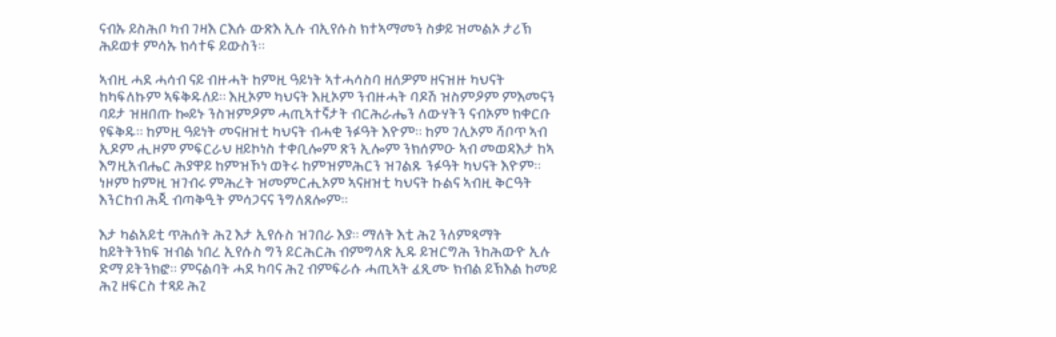ናብኡ ይስሕቦ ካብ ገዛእ ርእሱ ውጽእ ኢሉ ብኢየሱስ ክተኣማመን ስቃይ ዝመልኦ ታሪኽ ሕይወቱ ምሳኡ ክሳተፍ ይውስን።

ኣብዚ ሓደ ሓሳብ ናይ ብዙሓት ከምዚ ዓይነት ኣተሓሳስባ ዘለዎም ዘናዝዙ ካህናት ከካፍለኩም ኣፍቅዱለይ። እዚኦም ካህናት እዚኦም ንብዙሓት ባዶሽ ዝስምዖም ምእመናን ባይታ ዝዘበጡ ኰይኑ ንስዝምዖም ሓጢኣተኛታት ብርሕራሔን ለውሃትን ናብኦም ክቀርቡ የፍቅዱ። ከምዚ ዓይነት መናዘዝቲ ካህናት ብሓቂ ንፉዓት እዮም። ከም ገሊኦም ሻቦጥ ኣብ ኢዶም ሒዞም ምፍርራህ ዘይኮነስ ተቀቢሎም ጽን ኢሎም ንክሰምዑ ኣብ መወዳእታ ከኣ እግዚአብሔር ሕያዋይ ከምዝኾነ ወትሩ ከምዝምሕርን ዝገልጹ ንፉዓት ካህናት እዮም። ነዞም ከምዚ ዝገብሩ ምሕረት ዝመምርሒኦም ኣናዘዝቲ ካህናት ኩልና ኣብዚ ቅርዓት እንርከብ ሕጂ ብጣቅዒት ምሳጋናና ንግለጸሎም።

እታ ካልአይቲ ጥሕሰት ሕጊ እታ ኢየሱስ ዝገበራ እያ። ማለት እቲ ሕጊ ንለምጻማት ከይትትንክፍ ዝብል ነበረ ኢየሱስ ግን ይርሕርሕ ብምግላጽ ኢዱ ይዝርግሕ ንከሕውዮ ኢሉ ድማ ይትንክፎ። ምናልባት ሓደ ካባና ሕጊ ብምፍራሱ ሓጢኣት ፈጺሙ ክብል ይኽእል ከመይ ሕጊ ዘፍርስ ተጻይ ሕጊ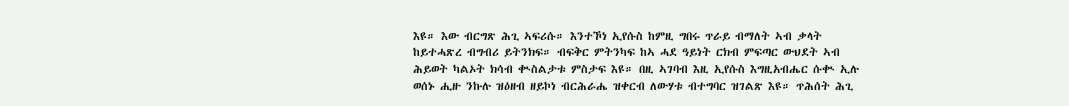እዩ። እው ብርግጽ ሕጊ ኣፍሪሱ። እንተኾነ ኢየሱስ ከምዚ ግበሩ ጥራይ ብማለት ኣብ ቃላት ከይተሓጽረ ብግብሪ ይትንክፍ። ብፍቅር ምትንካፍ ከኣ ሓደ ዓይነት ርክብ ምፍጣር ውህደት ኣብ ሕይወት ካልኦት ክሳብ ቊስልታቱ ምስታፍ እዩ። በዚ ኣገባብ እዚ ኢየሱስ እግዚአብሔር ሱቊ ኢሉ ወሰኑ ሒዙ ንኩሉ ዝዕዘብ ዘይኮነ ብርሕራሔ ዝቀርብ ለውሃቱ ብተግባር ዝገልጽ እዩ። ጥሕሰት ሕጊ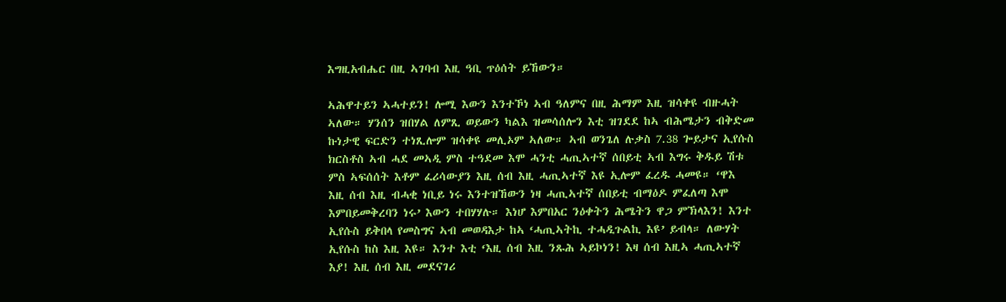እግዚአብሔር በዚ ኣገባብ እዚ ዓቢ ጥዕሰት ይኸውን።

ኣሕዋተይን ኣሓተይን! ሎሚ እውን እንተኾነ ኣብ ዓለምና በዚ ሕማም እዚ ዝሳቀዩ ብዙሓት ኣለው። ሃንሰን ዝበሃል ለምጺ ወይውን ካልእ ዝመሳሰሎን እቲ ዝገደደ ከኣ ብሕሜታን ብቅድመ ኩነታዊ ፍርድን ተነጺሎም ዝሳቀዩ መሊኦም ኣለው። ኣብ ወንጌለ ሉቃስ 7.38 ጐይታና ኢየሱስ ክርስቶስ ኣብ ሓደ መኣዲ ምስ ተዓደመ እሞ ሓንቲ ሓጢኣተኛ ሰበይቲ ኣብ እግሩ ቅዱይ ሽቱ ምስ ኣፍሰሰት እቶም ፈሪሳውያን እዚ ሰብ እዚ ሓጢኣተኛ እዩ ኢሎም ፈረዱ ሓመዩ። ‘ዋእ እዚ ሰብ እዚ ብሓቂ ነቢይ ነሩ እንተዝኸውን ነዛ ሓጢኣተኛ ሰበይቲ ብማዕዶ ምፈለጣ እሞ እምበይመቅረባን ነሩ’ እውን ተበሃሃሉ። እነሆ እምበአር ንዕቀትን ሕሜትን ዋጋ ምኽላእን! እንተ ኢየሱስ ይቅበላ የመስግና ኣብ መወዳእታ ከኣ ‘ሓጢኣትኪ ተሓዲጉልኪ እዩ’ ይብላ። ለውሃት ኢየሱስ ከስ እዚ እዩ። እንተ እቲ ‘እዚ ሰብ እዚ ንጹሕ ኣይኮነን! እዛ ሰብ እዚኣ ሓጢኣተኛ እያ! እዚ ሰብ እዚ መደናገሪ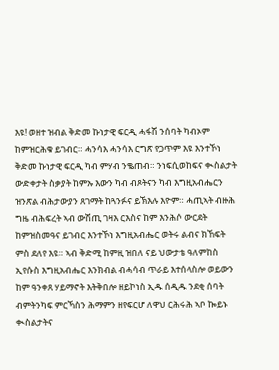እዩ! ወዘተ ዝብል ቅድመ ኩነታዊ ፍርዲ ሓፋሽ ንሰባት ካብኦም ከምዝርሕቁ ይገብር። ሓንሳእ ሓንሳእ ርግጽ የጋጥም እዩ እንተኾነ ቅድመ ኩነታዊ ፍርዲ ካብ ምሃብ ንቈጠብ። ንነፍሲወከፍና ቊስልታት ውድቀታት ስቃያት ከምኡ እውን ካብ ብጾትናን ካብ እግዚአብሔርን ዝንጽል ብሕታውያን ጸገማት ከጓንፉና ይኽእሉ እዮም። ሓጢኣት ብዙሕ ግዜ ብሕፍረት ኣብ ውሽጢ ገዛእ ርእስና ከም እንሕሶ ውርደት ከምዝስመዓና ይገብር እንተኾነ እግዚአብሔር ወትሩ ልብና ክኸፍት ምስ ደለየ እዩ። ኣብ ቅድሚ ከምዚ ዝበለ ናይ ህውታቴ ዓለምከስ ኢየሱስ እግዚአብሔር እንክብል ብሓሳብ ጥራይ እተሰላስሎ ወይውን ከም ዓንቀጸ ሃይማኖት እትቅበሎ ዘይኮነስ ኢዱ ሰዲዱ ንደቂ ሰባት ብምትንካፍ ምርኻስን ሕማምን ዘየፍርሆ ለዋህ ርሕሩሕ ኣቦ ኰይኑ ቊስልታትና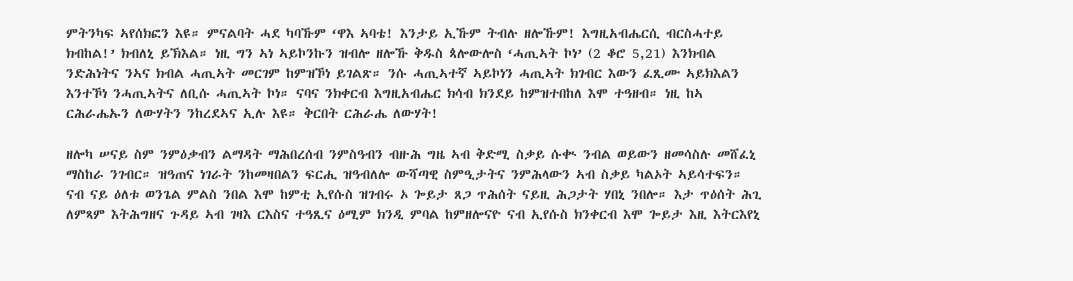ምትንካፍ ኣየሰክፎን እዩ። ምናልባት ሓደ ካባኹም ‘ዋእ ኣባቴ! እንታይ ኢኹም ትብሉ ዘሎኹም! እግዚአብሔርሲ ብርስሓተይ ክብከል!’ ክብለኒ ይኽእል። ነዚ ግን ኣነ ኣይኮንኩን ዝብሎ ዘሎኹ ቅዱስ ጳሎውሎስ ‘ሓጢኣት ኮነ’ (2 ቆሮ 5,21) እንክብል ንድሕነትና ንኣና ክብል ሓጢኣት መርገም ከምዝኾነ ይገልጽ። ንሱ ሓጢኣተኛ ኣይኮነን ሓጢኣት ክገብር እውን ፈጺሙ ኣይክእልን እንተኾነ ንሓጢኣትና ለቢሱ ሓጢኣት ኮነ። ናባና ንክቀርብ እግዚአብሔር ክሳብ ክንደይ ከምዝተበከለ እሞ ተዓዘብ። ነዚ ከኣ ርሕራሔኡን ለውሃትን ንከረደኣና ኢሉ እዩ። ቅርበት ርሕራሔ ለውሃት!

ዘሎካ ሠናይ ስም ንምዕቃብን ልማዳት ማሕበረሰብ ንምስዓብን ብዙሕ ግዜ ኣብ ቅድሚ ስቃይ ሱቊ ንብል ወይውን ዘመሳስሉ መሸፈኒ ማስከራ ንገብር። ዝዓጠና ነገራት ንከመዛበልን ፍርሒ ዝዓብለሎ ውሻጣዊ ስምዒታትና ንምሕላውን ኣብ ስቃይ ካልኦት ኣይሳተፍን። ናብ ናይ ዕለቱ ወንጌል ምልስ ንበል እሞ ከምቲ ኢየሱስ ዝገብሩ ኦ ጐይታ ጸጋ ጥሕሰት ናይዚ ሕጋታት ሃበኒ ንበሎ። እታ ጥዕሰት ሕጊ ለምጻም እትሕግዘና ጉዳይ ኣብ ገዛእ ርእስና ተዓጺና ዕሚም ክንዲ ምባል ከምዘሎናዮ ናብ ኢየሱስ ክንቀርብ እሞ ጐይታ እዚ እትርእየኒ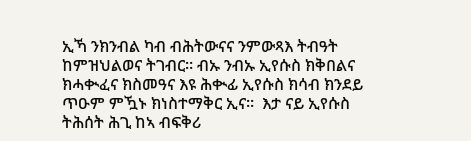ኢኻ ንክንብል ካብ ብሕትውናና ንምውጻእ ትብዓት ከምዝህልወና ትገብር። ብኡ ንብኡ ኢየሱስ ክቅበልና ክሓቊፈና ክስመዓና እዩ ሕቊፊ ኢየሱስ ክሳብ ክንደይ ጥዑም ምዃኑ ክነስተማቅር ኢና።  እታ ናይ ኢየሱስ ትሕሰት ሕጊ ከኣ ብፍቅሪ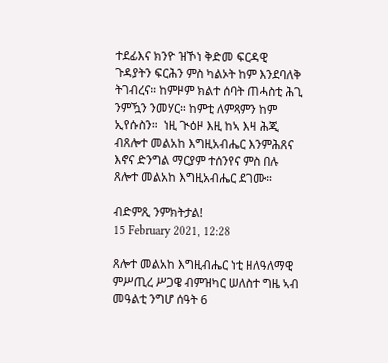ተደፊእና ክንዮ ዝኾነ ቅድመ ፍርዳዊ ጉዳያትን ፍርሕን ምስ ካልኦት ከም እንደባለቅ ትገብረና። ከምዞም ክልተ ሰባት ጠሓስቲ ሕጊ ንምዃን ንመሃር። ከምቲ ለምጻምን ከም ኢየሱስን።  ነዚ ጒዕዞ እዚ ከኣ እዛ ሕጂ ብጸሎተ መልአከ እግዚአብሔር እንምሕጸና እኖና ድንግል ማርያም ተሰንየና ምስ በሉ ጸሎተ መልአከ እግዚአብሔር ደገሙ።

ብድምጺ ንምክትታል!
15 February 2021, 12:28

ጸሎተ መልአከ እግዚብሔር ነቲ ዘለዓለማዊ ምሥጢረ ሥጋዌ ብምዝካር ሠለስተ ግዜ ኣብ መዓልቲ ንግሆ ሰዓት 6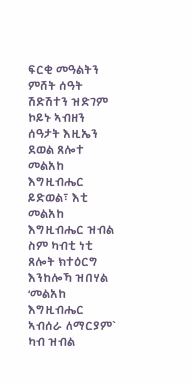ፍርቂ መዓልትን ምሸት ሰዓት ሽድሽተን ዝድገም ኮይኑ ኣብዘን ሰዓታት እዚኤን ደወል ጸሎተ መልአከ እግዚብሔር ይድወል፣ እቲ መልአከ እግዚብሔር ዝብል ስም ካብቲ ነቲ ጸሎት ክተዕርግ እንከሎኻ ዝበሃል ‘መልአከ እግዚብሔር ኣብሰራ ለማርያም` ካብ ዝብል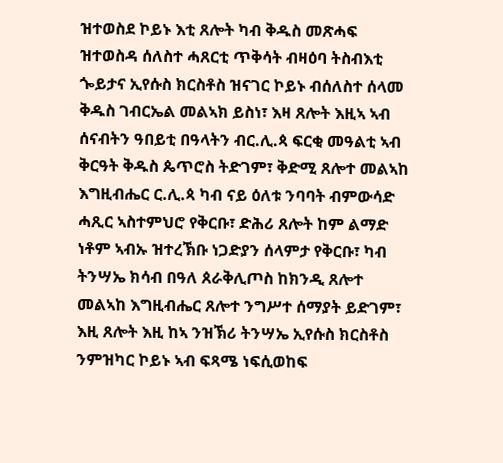ዝተወስደ ኮይኑ እቲ ጸሎት ካብ ቅዱስ መጽሓፍ ዝተወስዳ ሰለስተ ሓጸርቲ ጥቅሳት ብዛዕባ ትስብእቲ ጐይታና ኢየሱስ ክርስቶስ ዝናገር ኮይኑ ብሰለስተ ሰላመ ቅዱስ ገብርኤል መልኣክ ይስነ፣ እዛ ጸሎት እዚኣ ኣብ ሰናብትን ዓበይቲ በዓላትን ብር.ሊ.ጳ ፍርቂ መዓልቲ ኣብ ቅርዓት ቅዱስ ጴጥሮስ ትድገም፣ ቅድሚ ጸሎተ መልኣከ እግዚብሔር ር.ሊ.ጳ ካብ ናይ ዕለቱ ንባባት ብምውሳድ ሓጺር ኣስተምህሮ የቅርቡ፣ ድሕሪ ጸሎት ከም ልማድ ነቶም ኣብኡ ዝተረኽቡ ነጋድያን ሰላምታ የቅርቡ፣ ካብ ትንሣኤ ክሳብ በዓለ ጰራቅሊጦስ ከክንዲ ጸሎተ መልኣከ እግዚብሔር ጸሎተ ንግሥተ ሰማያት ይድገም፣ እዚ ጸሎት እዚ ከኣ ንዝኽሪ ትንሣኤ ኢየሱስ ክርስቶስ ንምዝካር ኮይኑ ኣብ ፍጻሜ ነፍሲወከፍ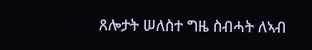ጸሎታት ሠለስተ ግዜ ስብሓት ለኣብ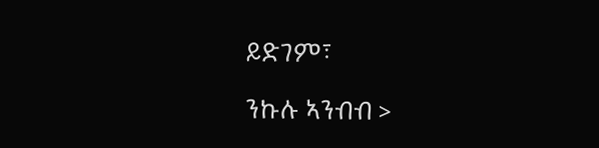ይድገም፣

ንኩሉ ኣንብብ >